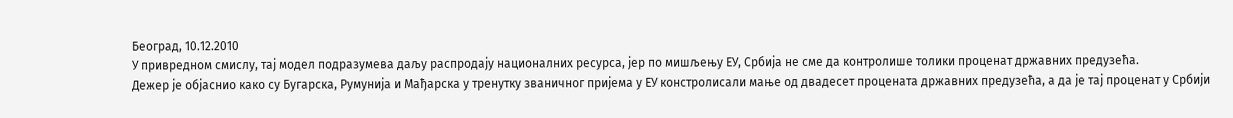Београд, 10.12.2010
У привредном смислу, тај модел подразумева даљу распродају националних ресурса, јер по мишљењу ЕУ, Србија не сме да контролише толики проценат државних предузећа.
Дежер је објаснио како су Бугарска, Румунија и Мађарска у тренутку званичног пријема у ЕУ констролисали мање од двадесет процената државних предузећа, а да је тај проценат у Србији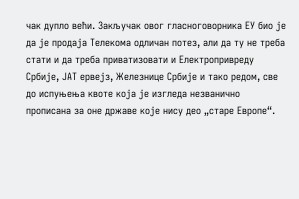чак дупло већи. Закључак овог гласноговорника ЕУ био је да је продаја Телекома одличан потез, али да ту не треба стати и да треба приватизовати и Електропривреду Србије, ЈАТ ервејз, Железнице Србије и тако редом, све до испуњења квоте која је изгледа незванично прописана за оне државе које нису део „старе Европе“.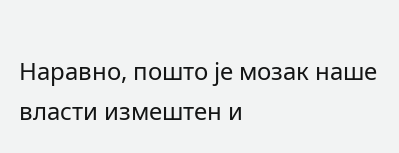Наравно, пошто је мозак наше власти измештен и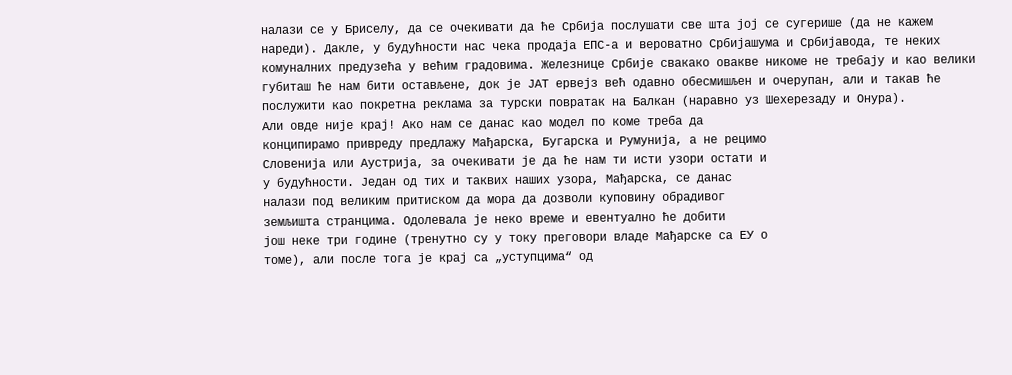налази се у Бриселу, да се очекивати да ће Србија послушати све шта јој се сугерише (да не кажем нареди). Дакле, у будућности нас чека продаја ЕПС-а и вероватно Србијашума и Србијавода, те неких комуналних предузећа у већим градовима. Железнице Србије свакако овакве никоме не требају и као велики губиташ ће нам бити остављене, док је ЈАТ ервејз већ одавно обесмишљен и очерупан, али и такав ће послужити као покретна реклама за турски повратак на Балкан (наравно уз Шехерезаду и Онура).
Али овде није крај! Ако нам се данас као модел по коме треба да
конципирамо привреду предлажу Мађарска, Бугарска и Румунија, а не рецимо
Словенија или Аустрија, за очекивати је да ће нам ти исти узори остати и
у будућности. Један од тих и таквих наших узора, Мађарска, се данас
налази под великим притиском да мора да дозволи куповину обрадивог
земљишта странцима. Одолевала је неко време и евентуално ће добити
још неке три године (тренутно су у току преговори владе Мађарске са ЕУ о
томе), али после тога је крај са „уступцима“ од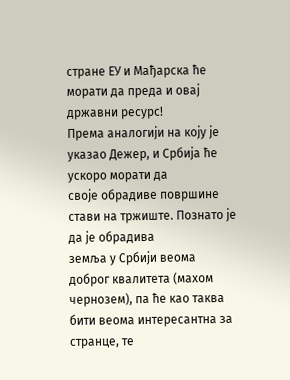стране ЕУ и Мађарска ће
морати да преда и овај државни ресурс!
Према аналогији на коју је указао Дежер, и Србија ће ускоро морати да
своје обрадиве површине стави на тржиште. Познато је да је обрадива
земља у Србији веома доброг квалитета (махом чернозем), па ће као таква
бити веома интересантна за странце, те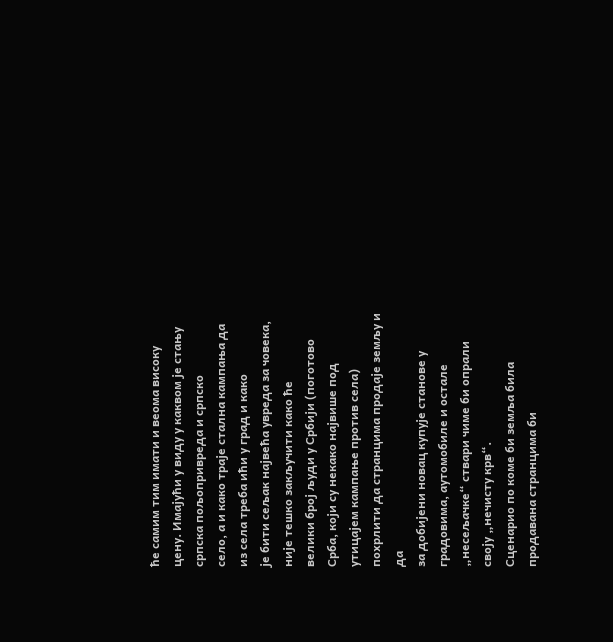ће самим тим имати и веома високу
цену. Имајући у виду у каквом је стању српска пољопривреда и српско
село, а и како траје стална кампања да из села треба ићи у град и како
је бити сељак највећа увреда за човека, није тешко закључити како ће
велики број људи у Србији (поготово Срба, који су некако највише под
утицајем кампање против села) похрлити да странцима продаје земљу и да
за добијени новац купује станове у градовима, аутомобиле и остале
„несељачке“ ствари чиме би опрали своју „нечисту крв“.
Сценарио по коме би земља била продавана странцима би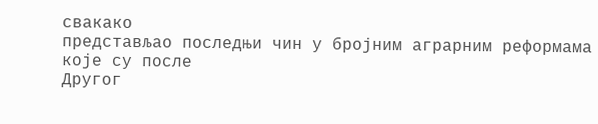свакако
представљао последњи чин у бројним аграрним реформама које су после
Другог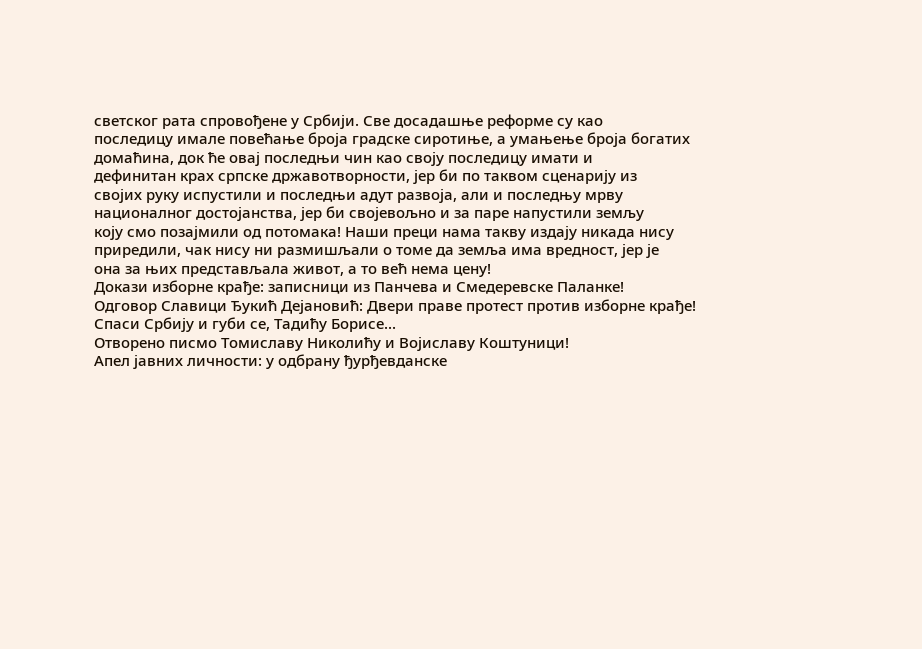светског рата спровођене у Србији. Све досадашње реформе су као
последицу имале повећање броја градске сиротиње, а умањење броја богатих
домаћина, док ће овај последњи чин као своју последицу имати и
дефинитан крах српске државотворности, јер би по таквом сценарију из
својих руку испустили и последњи адут развоја, али и последњу мрву
националног достојанства, јер би својевољно и за паре напустили земљу
коју смо позајмили од потомака! Наши преци нама такву издају никада нису
приредили, чак нису ни размишљали о томе да земља има вредност, јер је
она за њих представљала живот, а то већ нема цену!
Докази изборне крађе: записници из Панчева и Смедеревске Паланке!
Одговор Славици Ђукић Дејановић: Двери праве протест против изборне крађе!
Спаси Србију и губи се, Тадићу Борисе...
Отворено писмо Томиславу Николићу и Војиславу Коштуници!
Апел јавних личности: у одбрану ђурђевданске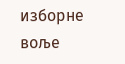изборне воље